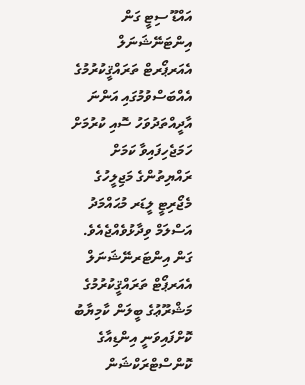އައްޑޫ ސިޓީ ގަން އިންޓަނޭޝަނަލް އެއަރޕޯރޓް ތަރައްޤީކުރުމުގެ އެއްބަސްވުމުގައި އަންނަ އާދީއްތަދުވަހު ސޮއި ކުރުމަށް ހަމަޖެހިފައިވާ ކަމަށް ރައްޔިތުންގެ މަޖިލީހުގެ މެޖޯރިޓީ ލީޑަރ މުޙައްމަދު އަސްލަމް ވިދާޅުވެއްޖެއެވެ.
ގަން އިންޓަރނޭޝަނަލް އެއަރޕޯޓް ތަރައްޤީކުރުމުގެ މަޝްރޫޢުގެ ބީލަން ކާމިޔާބު ކޮށްފައިވަނީ އިންޑިއާގެ ކޮންސްޓްރަކްޝަން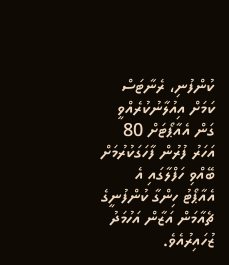ކުންފުނި، ރެނާޓަސް ކަމަށް އިއުލާނުކުރެއްވީ ގަން އެއާޕޯޓަށް 80 އަހަރު ފުރުން ފާހަގަކުރުމަށް ބޭއްވި ހަފްލާގައި އެ އެއާޕޯޓު ހިންގާ ކުންފުނީގެ ޗެއާމަން އަޒާން އަހުމަދު ޒުހައިރުއެވެ.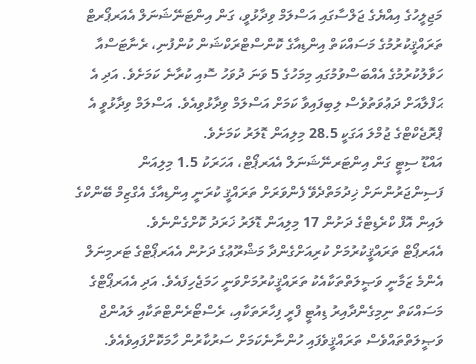މަޖިލީހުގެ އިއްޔެގެ ޖަލްސާގައި އަސްލަމް ވިދާޅުވީ، ގަން އިންޓަނޭޝަނަލް އެއަރޕޯރޓް ތަރައްޤީކުރުމުގެ މަސައްކަތް އިންޑިއާގެ ކޮންސްޓްރަކްޝަން ކުންފުނި، ރެނާޓަސްއާ ހަވާލުކުރުމުގެ އެއްބަސްވުމުގައި މިމަހުގެ 5 ވަނަ ދުވަހު ސޮއި ކުރާނެ ކަމަށެވެ. އަދި އެ ޙަފްލާއަށް ދަޢުވަތުވެސް ލިބިފައިވާ ކަމަށް އަސްލަމް ވިދާޅުވިއެވެ. އަސްލަމް ވިދާޅުވީ އެ ޕްރޮޖެކްޓްގެ ޖުމްލަ އަގަކީ 28.5 މިލިއަން ޑޮލަރު ކަމަށެވެ.
އައްޑޫ ސިޓީ ގަން އިންޓަރނޭޝަނަލް އެއަރޕޯޓް، އަހަރަކު 1.5 މިލިއަން ފަސިންޖަރުންނަށް ޚިދުމަތްދެވޭ ފެންވަރަށް ތަރައްޤީ ކުރަނީ އިންޑިއާގެ އެގްޒިމް ބޭންކްގެ ލައިން އޮފް ކްރެޑިޓްގެ ދަށުން 17 މިލިއަން ޑޮލަރު ޚަރަދު ކޮށްގެންނެވެ.
އެއަރޕޯޓް ތަރައްޤީކުރުމަށް ކުރިއަށްގެންދާ މަޝްރޫޢުގެ ދަށުން އެއަރޕޯޓްގެ ޓަރމިނަލް އެންމެ ޒަމާނީ ވަޞީލަތްތަކާއެކު ތަރައްޤީކުރުމަށްވަނީ ހަމަޖެހިފައެވެ. އަދި އެއަރޕޯޓްގެ މަސައްކަތް ނިމިގެންދާއިރު ޑިއުޓީ ފްރީ ފިހާރަތަކާއި، ރެސްޓޯރެންޓްތަކާއި ލައުންޖް ވަޞީލަތްތައްވެސް ތަރައްޤީވެފައި ހުންނާނެކަމަށް ސަރުކާރުން ހާމަކޮށްފައިވެއެވެ.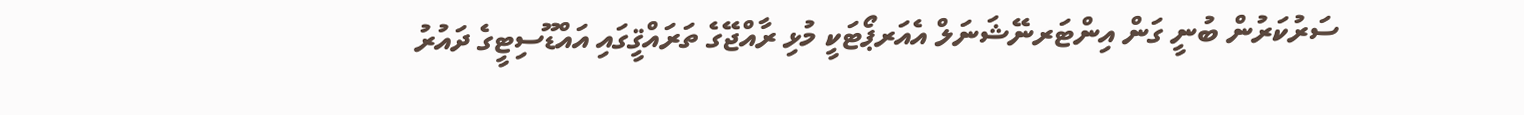ސަރުކަރުން ބުނީ ގަން އިންޓަރނޭޝަނަލް އެއަރޕޯޓަކީ މުޅި ރާއްޖޭގެ ތަރައްޤީގައި އައްޑޫސިޓީގެ ދައުރު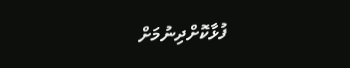ފުޅާކޮށްދިނުމަށް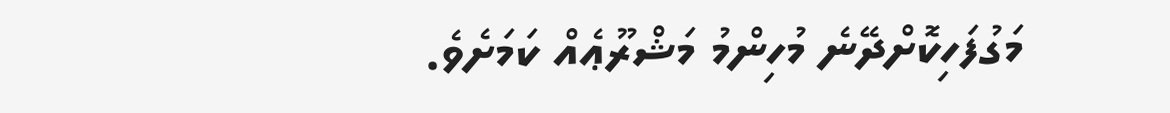މަގުފަހިކޮށްދޭނެ މުހިންމު މަޝްރޫޢެއް ކަމަށެވެ.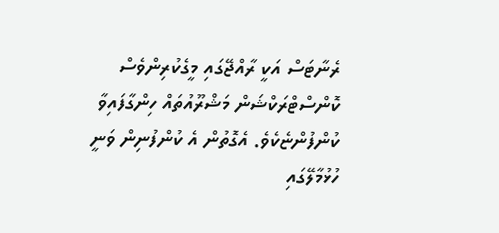ރެނާޓަސް އަކީ ރާއްޖޭގައި މީގެކުރިންވެސް ކޮންސްޓްރަކްޝަން މަޝްރޫއުތައް ހިންގާފައިވާ ކުންފުންޏެކެވެ. އެގޮތުން އެ ކުންފުނިން ވަނީ ހުޅުމާލޭގައި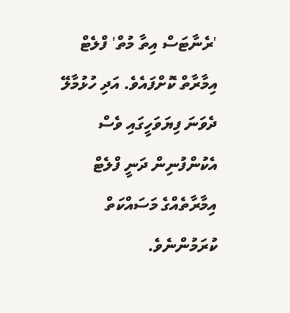'ރެނާޓަސް އިތާ މުތް' ފްލެޓް އިމާރާތް ކޮށްފައެވެ. އަދި ހުޅުމާލޭ ދެވަނަ ފިޔަވަހީގައި ވެސް އެކުންފުނިން ދަނީ ފްލެޓް އިމާރާތެއްގެ މަސައްކަތް ކުރަމުންނެވެ.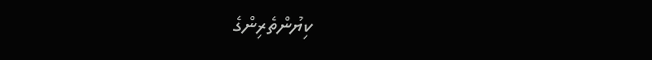ކިޔުންތެރިންގެ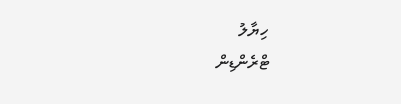ހިޔާލު
ޓްރެންޑިން